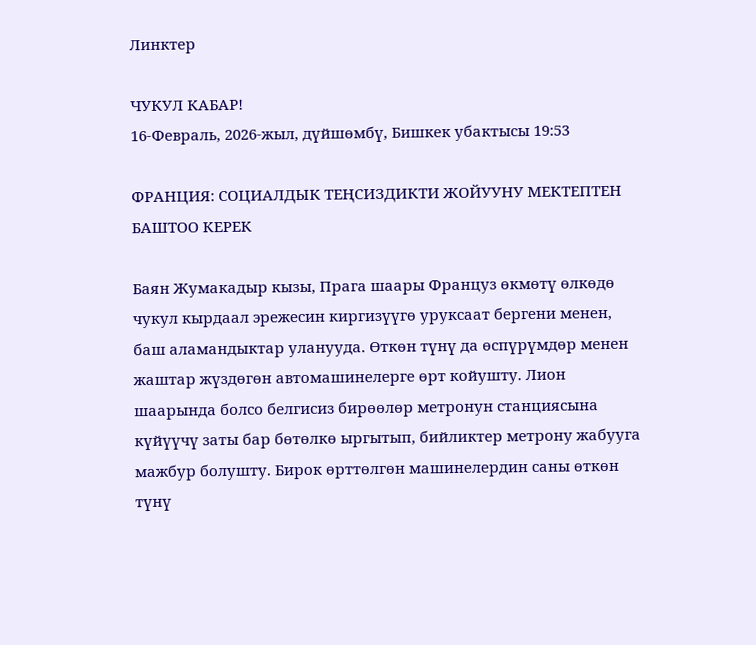Линктер

ЧУКУЛ КАБАР!
16-Февраль, 2026-жыл, дүйшөмбү, Бишкек убактысы 19:53

ФРАНЦИЯ: СОЦИАЛДЫК ТЕҢСИЗДИКТИ ЖОЙУУНУ МЕКТЕПТЕН БАШТОО КЕРЕК

Баян Жумакадыр кызы, Прага шаары Француз өкмөтү өлкөдө чукул кырдаал эрежесин киргизүүгө уруксаат бергени менен, баш аламандыктар уланууда. Өткөн түнү да өспүрүмдөр менен жаштар жүздөгөн автомашинелерге өрт койушту. Лион шаарында болсо белгисиз бирөөлөр метронун станциясына күйүүчү заты бар бөтөлкө ыргытып, бийликтер метрону жабууга мажбур болушту. Бирок өрттөлгөн машинелердин саны өткөн түнү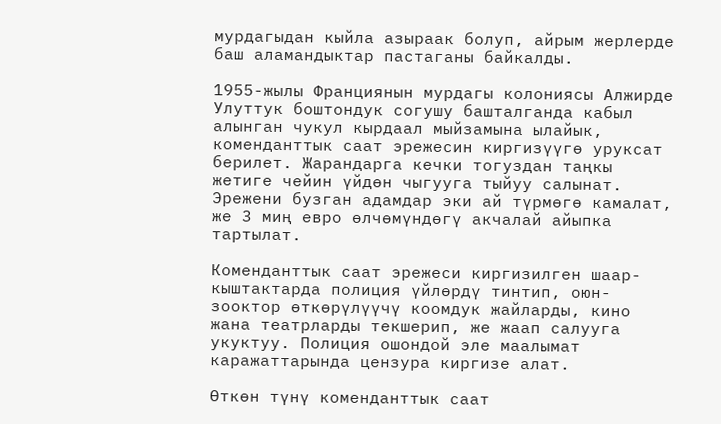мурдагыдан кыйла азыраак болуп, айрым жерлерде баш аламандыктар пастаганы байкалды.

1955-жылы Франциянын мурдагы колониясы Алжирде Улуттук боштондук согушу башталганда кабыл алынган чукул кырдаал мыйзамына ылайык, коменданттык саат эрежесин киргизүүгө уруксат берилет. Жарандарга кечки тогуздан таңкы жетиге чейин үйдөн чыгууга тыйуу салынат. Эрежени бузган адамдар эки ай түрмөгө камалат, же 3 миң евро өлчөмүндөгү акчалай айыпка тартылат.

Коменданттык саат эрежеси киргизилген шаар-кыштактарда полиция үйлөрдү тинтип, оюн-зооктор өткөрүлүүчү коомдук жайларды, кино жана театрларды текшерип, же жаап салууга укуктуу. Полиция ошондой эле маалымат каражаттарында цензура киргизе алат.

Өткөн түнү коменданттык саат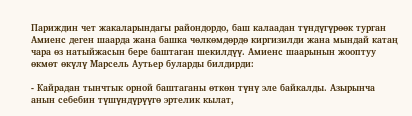Париждин чет жакаларындагы райондордо, баш калаадан түндүгүрөөк турган Амиенс деген шаарда жана башка чөлкөмдөрдө киргизилди жана мындай катаң чара өз натыйжасын бере баштаган шекилдүү. Амиенс шаарынын жооптуу өкмөт өкүлү Марсель Аутьер буларды билдирди:

- Кайрадан тынчтык орной баштаганы өткөн түнү эле байкалды. Азырынча анын себебин түшүндүрүүгө эртелик кылат,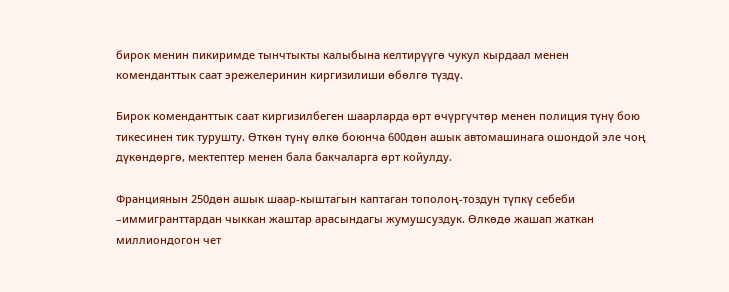бирок менин пикиримде тынчтыкты калыбына келтирүүгө чукул кырдаал менен коменданттык саат эрежелеринин киргизилиши өбөлгө түздү.

Бирок коменданттык саат киргизилбеген шаарларда өрт өчүргүчтөр менен полиция түнү бою тикесинен тик турушту. Өткөн түнү өлкө боюнча 600дөн ашык автомашинага ошондой эле чоң дүкөндөргө, мектептер менен бала бакчаларга өрт койулду.

Франциянын 250дөн ашык шаар-кыштагын каптаган тополоң-тоздун түпкү себеби –иммигранттардан чыккан жаштар арасындагы жумушсуздук. Өлкөдө жашап жаткан миллиондогон чет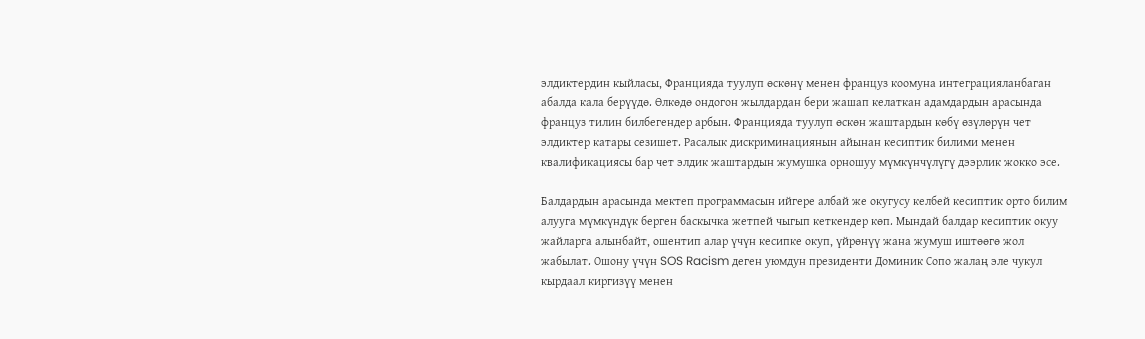элдиктердин кыйласы, Францияда туулуп өскөнү менен француз коомуна интеграцияланбаган абалда кала берүүдө. Өлкөдө ондогон жылдардан бери жашап келаткан адамдардын арасында француз тилин билбегендер арбын. Францияда туулуп өскөн жаштардын көбү өзүлөрүн чет элдиктер катары сезишет. Расалык дискриминациянын айынан кесиптик билими менен квалификациясы бар чет элдик жаштардын жумушка орношуу мүмкүнчүлүгү дээрлик жокко эсе.

Балдардын арасында мектеп программасын ийгере албай же окугусу келбей кесиптик орто билим алууга мүмкүндүк берген баскычка жетпей чыгып кеткендер көп. Мындай балдар кесиптик окуу жайларга алынбайт, ошентип алар үчүн кесипке окуп, үйрөнүү жана жумуш иштөөгө жол жабылат. Ошону үчүн SOS Racism деген уюмдун президенти Доминик Сопо жалаң эле чукул кырдаал киргизүү менен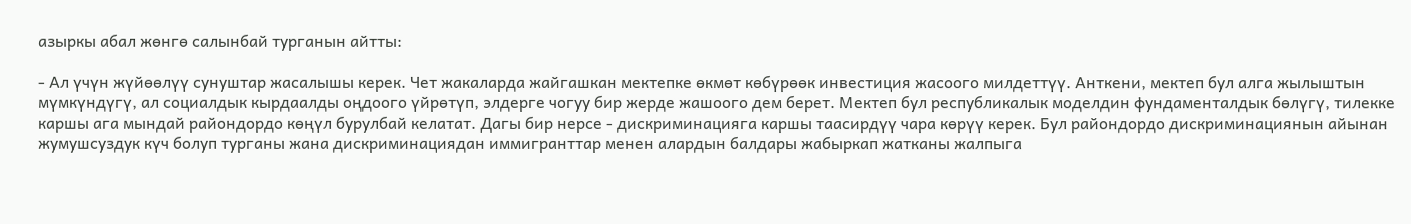азыркы абал жөнгө салынбай турганын айтты:

- Ал үчүн жүйөөлүү сунуштар жасалышы керек. Чет жакаларда жайгашкан мектепке өкмөт көбүрөөк инвестиция жасоого милдеттүү. Анткени, мектеп бул алга жылыштын мүмкүндүгү, ал социалдык кырдаалды оңдоого үйрөтүп, элдерге чогуу бир жерде жашоого дем берет. Мектеп бул республикалык моделдин фундаменталдык бөлүгү, тилекке каршы ага мындай райондордо көңүл бурулбай келатат. Дагы бир нерсе - дискриминацияга каршы таасирдүү чара көрүү керек. Бул райондордо дискриминациянын айынан жумушсуздук күч болуп турганы жана дискриминациядан иммигранттар менен алардын балдары жабыркап жатканы жалпыга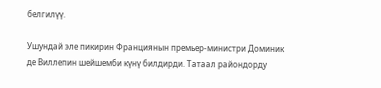белгилүү.

Ушундай эле пикирин Франциянын премьер-министри Доминик де Виллепин шейшемби күнү билдирди. Татаал райондорду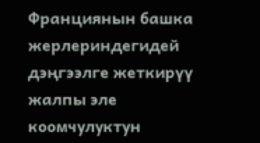Франциянын башка жерлериндегидей дэңгээлге жеткирүү жалпы эле коомчулуктун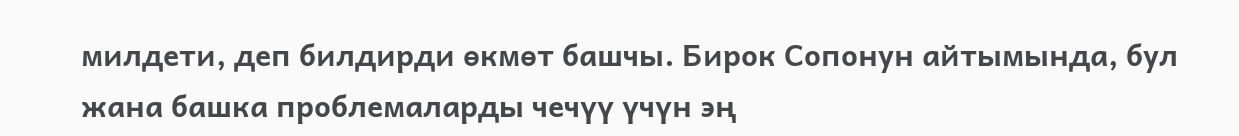милдети, деп билдирди өкмөт башчы. Бирок Сопонун айтымында, бул жана башка проблемаларды чечүү үчүн эң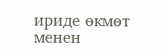ириде өкмөт менен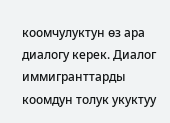коомчулуктун өз ара диалогу керек. Диалог иммигранттарды коомдун толук укуктуу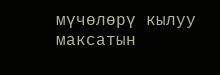мүчөлөрү кылуу максатын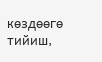көздөөгө тийиш,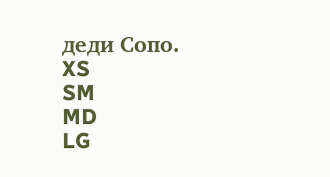деди Сопо.
XS
SM
MD
LG